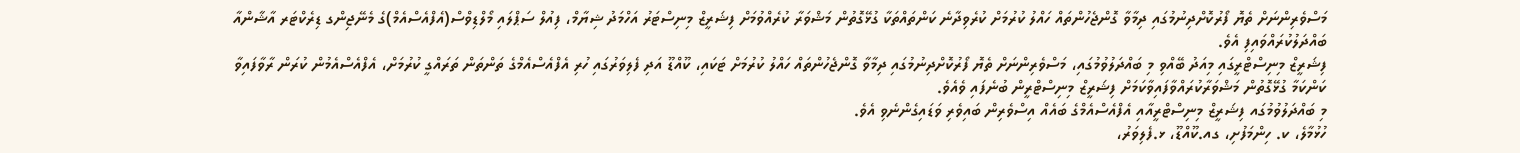މަސްވެރިންނަށް ތެޔޮ ފޯރުކޮށްދިނުމުގައި ދިމާވާ ގޮންޖެހުންތައް ހައްލު ކުރުމަށް ކުރެވިދާނެ ކަންތައްތަކާ ގުޅޭގޮތުން މަޝްވަރާ ކުރެއްވުމަށް ފިޝަރީޒް މިނިސްޓަރު އަހްމަދު ޝިޔާމް، ފިއުލް ސަޕްލައި މޯލްޑިވްސް(އެފްއެސްއެމް)ގެ މެނޭޖިންގ ޑިރެކްޓަރ އާޝާންއާ ބައްދަލުކުރައްވައިފި އެވެ.
ފިޝަރީޒް މިނިސްޓްރީގައި މިއަދު ބޭއްވި މި ބައްދަލުވުމުގައި، މަސްވެރިންނަށް ތެޔޮ ފޯރުކޮށްދިނުމުގައި ދިމާވާ ގޮންޖެހުންތައް ހައްލު ކުރުމަށް ޓަކައި، ކޫއްޑޫ އަދި ފެލިވަރުގައި ހުރި އެފްއެސްއެމްގެ ތަންތަން ތަރައްގީ ކުރުމަށް، އެފްއެސްއެމުން ކުރަން ރާވާފައިވާ ކަންކަމާ ގުޅޭގޮތުން މަޝްވަރާކުރައްވާފައިވާކަމަށް ފިޝަރީޒް މިނިސްޓްރީން ބުނެފައި ވެއެވެ.
މި ބައްދަލުވުމުގައ ފިޝަރީޒް މިނިސްޓްރީއާއި އެފްއެސްއެމްގެ ބައެއް އިސްވެރިން ބައިވެރި ވަޑައިގެންނެވި އެވެ.
ހުޅުމާލެ، ކ. ހިންމަފުށި، ގއ.ކޫއްޑޫ، ޅ.ފެލިވަރު،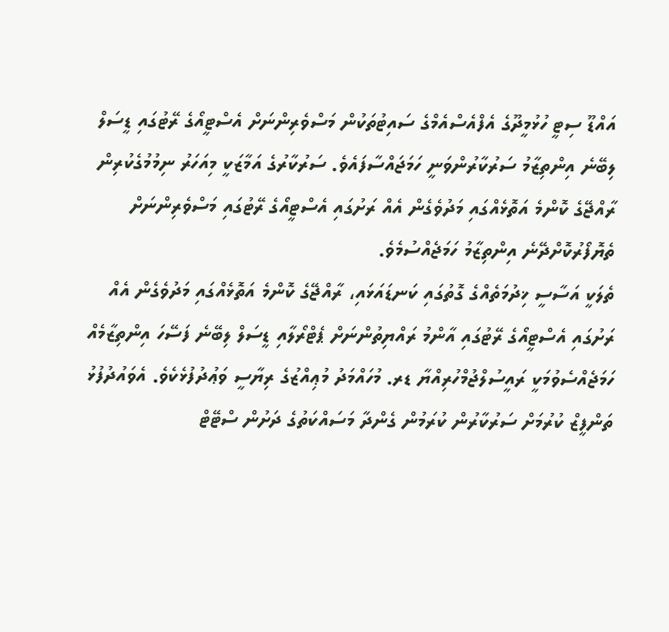އައްޑޫ ސިޓީ ހުޅުމީދޫގެ އެފްއެސްއެމްގެ ސައިޓުތަކުން މަސްވެރިންނަށް އެސްޓީއޯގެ ރޭޓުގައި ޑީސަލް ލިބޭނެ އިންތިޒާމު ސަރުކާރުންވަނީ ހަމަޖައްސާފައެވެ. ސަރުކާރުގެ އަމާޒަކީ މިއަހަރު ނިމުމުގެކުރިން ރާއްޖޭގެ ކޮންމެ އަތޮޅެއްގައި މަދުވެގެން އެއް ރަށުގައި އެސްޓީއޯގެ ރޭޓުގައި މަސްވެރިންނަށް ތެޔޮފޯރުކޮށްދޭނެ އިންތިޒާމު ހަމަޖެއްސުމެވެ.
ތެލަކީ އަސާސީ ޚިދުމަތެއްގެ ގޮތުގައި ކަނޑައަޅައި، ރާއްޖޭގެ ކޮންމެ އަތޮޅެއްގައި މަދުވެގެން އެއް ރަށުގައި އެސްޓީއޯގެ ރޭޓުގައި އާންމު ރައްޔިތުންނަށް ޕެޓްރޯލާއި ޑީސަލް ލިބޭނެ ފަސޭހަ އިންތިޒާމެއް ހަމަޖެއްސެވުމަކީ ރައީސުލްޖުމްހުރިއްޔާ ޑރ. މުހައްމަދު މުޢިއްޒުގެ ރިޔާސީ ވަޢުދުފުޅެކެވެ. އެވައުދުފުޅު ތަންފީޒް ކުރުމަށް ސަރުކާރުން ކުރަމުން ގެންދާ މަސައްކަތުގެ ދަށުން ސްޓޭޓް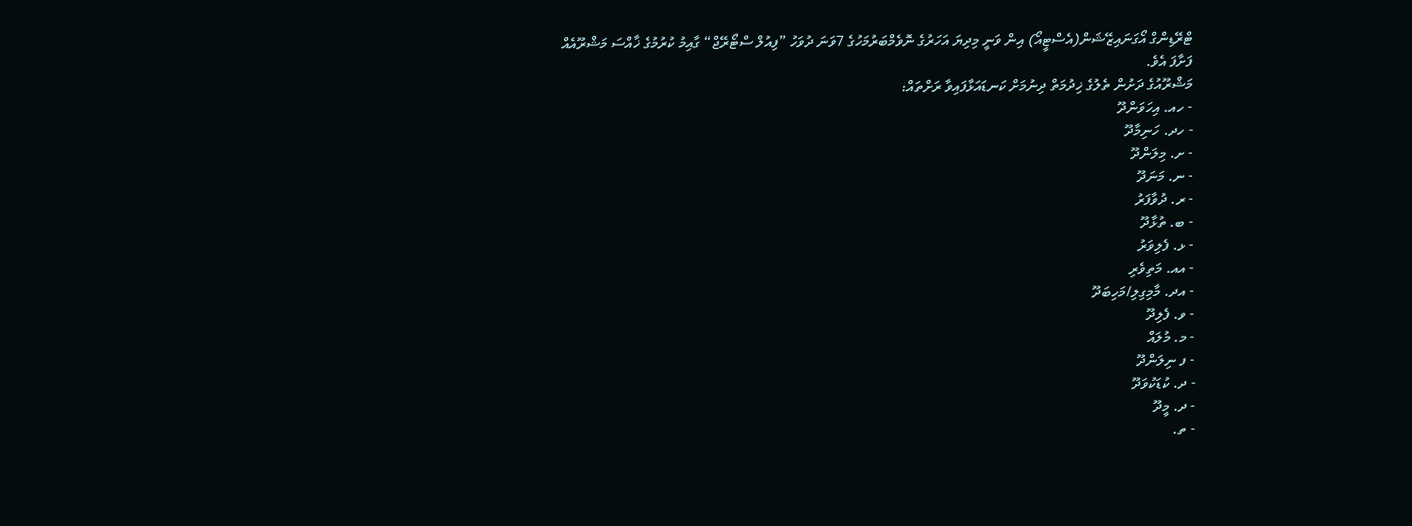ޓްރޭޑިންގް އޯގަނައިޒޭޝަން(އެސްޓީއޯ) އިން ވަނީ މިދިޔަ އަހަރުގެ ނޮވެމްބަރުމަހުގެ 7ވަނަ ދުވަހު ”ފިއުލް ސްޓޯރޭޖް“ ގާއިމު ކުރުމުގެ ޚާއްސަ މަޝްރޫއެއް ފަށާފަ އެވެ.
މަޝްރޫއުގެ ދަށުން ތެލުގެ ޚިދުމަތް ދިނުމަށް ކަނޑައަޅާފައިވާ ރަށްތައް:
- ހއ. އިހަވަންދޫ
- ހދ. ހަނިމާދޫ
- ށ. މިލަންދޫ
- ނ. މަނަދޫ
- ރ. ދުވާފަރު
- ބ. ތުޅާދޫ
- ޅ. ފެލިވަރު
- އއ. މަތިވެރި
- އދ. މާމިގިލި/މަހިބަދޫ
- ވ. ފެލިދޫ
- މ. މުލައް
- ފ ނިލަންދޫ
- ދ. ކުޑަކުވަދޫ
- ދ. މީދޫ
- ތ.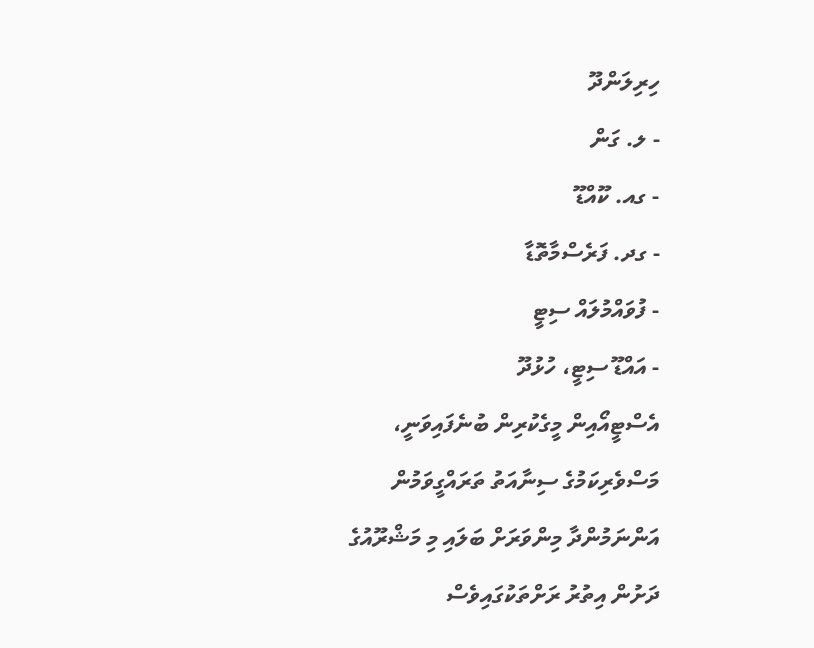ހިރިލަންދޫ
- ލ. ގަން
- ގއ. ކޫއްޑޫ
- ގދ. ފަރެސްމާތޮޑާ
- ފުވައްމުލައް ސިޓީ
- އައްޑޫ ސިޓީ، ހުޅުދޫ
އެސްޓީއޯއިން މީގެކުރިން ބުނެފައިވަނީ، މަސްވެރިކަމުގެ ސިނާއަތު ތަރައްގީވަމުން އަންނަމުންދާ މިންވަރަށް ބަލައި މި މަޝްރޫއުގެ ދަށުން އިތުރު ރަށްތަކުގައިވެސް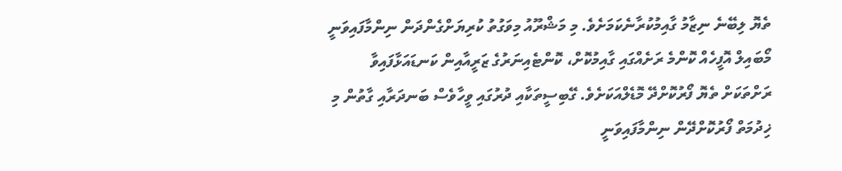ތެޔޮ ލިބޭނެ ނިޒާމު ގާއިމުކުރާނެކަމަށެވެ. މި މަޝްރޫއު މިވަގުތު ކުރިޔަށްގެންދަން ނިންމާފައިވަނީ މޯބައިލް އޮފީހެއް ކޮންމެ ރަށެއްގައި ގާއިމުކޮށް، ކޮންޓެއިނަރުގެ ޒަރީއާއިން ކަނޑައަޅާފައިވާ ރަށްތަކަށް ތެޔޮ ފޯރުކޮށްދޭ މޮޑެލްއަކަށެވެ. ގޭބިސީތަކާއި ދުރުގައި ވީހާވެސް ބަނދަރާއި ގާތުން މި ޚިދުމަތް ފޯރުކޮށްދޭން ނިންމާފައިވަނީ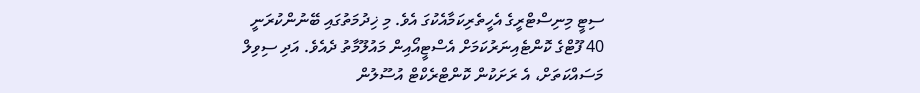ސިޓީ މިނިސްޓްރީގެ އެހީތެރިކަމާއެކުގަ އެވެ. މި ޚިދުމަތުގައި ބޭނުންކުރަނީ 40 ފޫޓްގެ ކޮންޓެއިނަރުކަމަށް އެސްޓީއޯއިން މައުލޫމާތު ދެއެވެ. އަދި ސިވިލް މަސައްކަތަށް، އެ ރަށަކުން ކޮންޓްރެކްޓް އުސޫލުން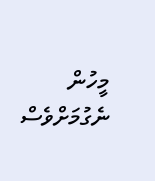މީހުން ނެގުމަށްވެސް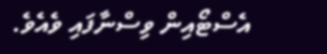އެސްޓޯއިން ވިސްނާފައި ވެއެވެ.